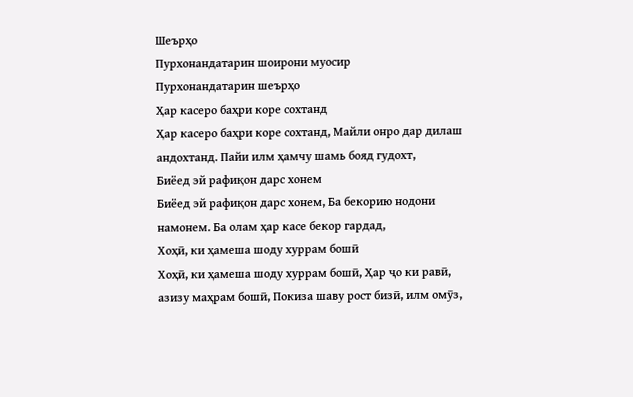Шеърҳо
Пурхонандатарин шоирони муосир
Пурхонандатарин шеърҳо
Ҳар касеро баҳри коре сохтанд
Ҳар касеро баҳри коре сохтанд, Майли онро дар дилаш андохтанд. Пайи илм ҳамчу шамь бояд гудохт,
Биёед эй рафиқон дарс хонем
Биёед эй рафиқон дарс хонем, Ба бекорию нодони намонем. Ба олам ҳар касе бекор гардад,
Хоҳӣ, ки ҳамеша шоду хуррам бошӣ
Хоҳӣ, ки ҳамеша шоду хуррам бошӣ, Ҳар ҷо ки равӣ, азизу маҳрам бошӣ, Покиза шаву рост бизӣ, илм омӯз,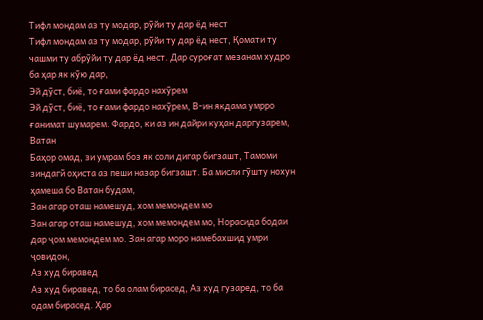Тифл мондам аз ту модар, рӯйи ту дар ёд нест
Тифл мондам аз ту модар, рӯйи ту дар ёд нест, Қомати ту чашми ту абрӯйи ту дар ёд нест. Дар суроғат мезанам худро ба ҳар як кӯю дар,
Эй дӯст, биё, то ғами фардо нахӯрем
Эй дӯст, биё, то ғами фардо нахӯрем, В-ин якдама умрро ғанимат шумарем. Фардо, ки аз ин дайри куҳан даргузарем,
Ватан
Баҳор омад, зи умрам боз як соли дигар бигзашт, Тамоми зиндагӣ оҳиста аз пеши назар бигзашт. Ба мисли гӯшту нохун ҳамеша бо Ватан будам,
Зан агар оташ намешуд, хом мемондем мо
Зан агар оташ намешуд, хом мемондем мо, Норасида бодаи дар ҷом мемондем мо. Зан агар моро намебахшид умри ҷовидон,
Аз худ биравед
Аз худ биравед, то ба олам бирасед, Аз худ гузаред, то ба одам бирасед. Ҳар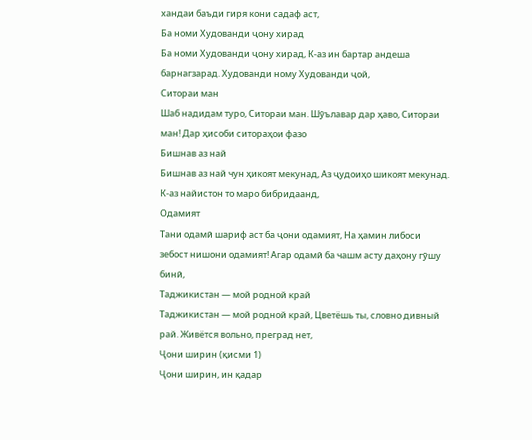хандаи баъди гиря кони садаф аст,
Ба номи Худованди ҷону хирад
Ба номи Худованди ҷону хирад, К-аз ин бартар андеша барнагзарад. Худованди ному Худованди ҷой,
Ситораи ман
Шаб надидам туро, Ситораи ман. Шӯълавар дар ҳаво, Ситораи ман! Дар ҳисоби ситораҳои фазо
Бишнав аз най
Бишнав аз най чун ҳикоят мекунад, Аз ҷудоиҳо шикоят мекунад. К-аз найистон то маро бибридаанд,
Одамият
Тани одамӣ шариф аст ба ҷони одамият, На ҳамин либоси зебост нишони одамият! Агар одамӣ ба чашм асту даҳону гӯшу бинӣ,
Таджикистан — мой родной край
Таджикистан — мой родной край, Цветёшь ты, словно дивный рай. Живётся вольно, преград нет,
Ҷони ширин (қисми 1)
Ҷони ширин, ин қадар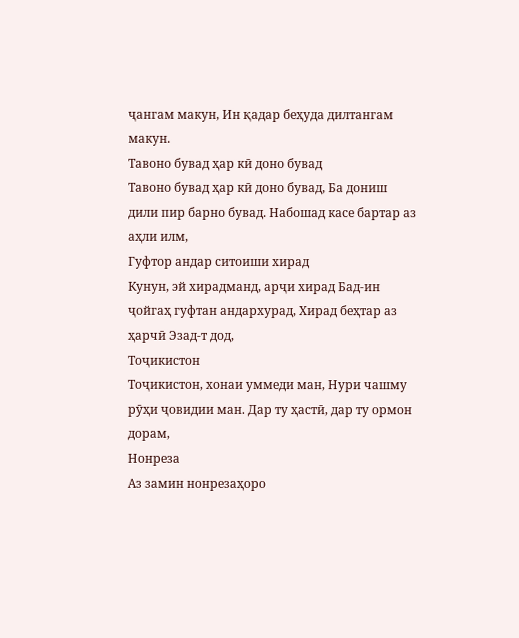ҷангам макун, Ин қадар беҳуда дилтангам макун.
Тавоно бувад ҳар кӣ доно бувад
Тавоно бувад ҳар кӣ доно бувад, Ба дониш дили пир барно бувад. Набошад касе бартар аз аҳли илм,
Гуфтор андар ситоиши хирад
Кунун, эй хирадманд, арҷи хирад Бад-ин ҷойгаҳ гуфтан андархурад, Хирад беҳтар аз ҳарчӣ Эзад-т дод,
Тоҷикистон
Тоҷикистон, хонаи уммеди ман, Нури чашму рӯҳи ҷовидии ман. Дар ту ҳастӣ, дар ту ормон дорам,
Нонреза
Аз замин нонрезаҳоро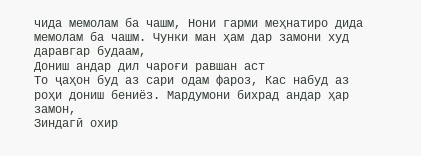чида мемолам ба чашм, Нони гарми меҳнатиро дида мемолам ба чашм. Чунки ман ҳам дар замони худ даравгар будаам,
Дониш андар дил чароғи равшан аст
То ҷаҳон буд аз сари одам фароз, Кас набуд аз роҳи дониш бениёз. Мардумони бихрад андар ҳар замон,
Зиндагӣ охир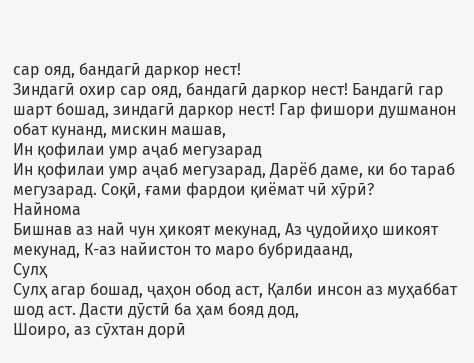сар ояд, бандагӣ даркор нест!
Зиндагӣ охир сар ояд, бандагӣ даркор нест! Бандагӣ гар шарт бошад, зиндагӣ даркор нест! Гар фишори душманон обат кунанд, мискин машав,
Ин қофилаи умр аҷаб мегузарад
Ин қофилаи умр аҷаб мегузарад, Дарёб даме, ки бо тараб мегузарад. Соқӣ, ғами фардои қиёмат чӣ хӯрӣ?
Найнома
Бишнав аз най чун ҳикоят мекунад, Аз ҷудойиҳо шикоят мекунад, К-аз найистон то маро бубридаанд,
Сулҳ
Сулҳ агар бошад, ҷаҳон обод аст, Қалби инсон аз муҳаббат шод аст. Дасти дӯстӣ ба ҳам бояд дод,
Шоиро, аз сӯхтан дорӣ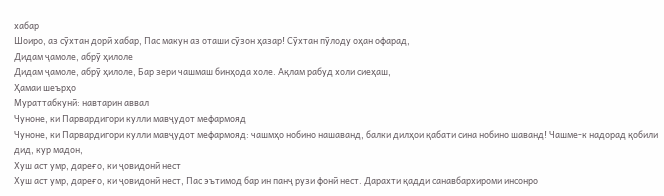хабар
Шоиро, аз сӯхтан дорӣ хабар, Пас макун аз оташи сӯзон ҳазар! Сӯхтан пӯлоду оҳан офарад,
Дидам ҷамоле, абрӯ ҳилоле
Дидам ҷамоле, абрӯ ҳилоле, Бар зери чашмаш бинҳода холе. Ақлам рабуд холи сиеҳаш,
Ҳамаи шеърҳо
Мураттабкунӣ: навтарин аввал
Чуноне, ки Парвардигори кулли мавҷудот мефармояд
Чуноне, ки Парвардигори кулли мавҷудот мефармояд: чашмҳо нобино нашаванд, балки дилҳои қабати сина нобино шаванд! Чашме-к надорад қобили дид, кур мадон,
Хуш аст умр, дареғо, ки ҷовидонӣ нест
Хуш аст умр, дареғо, ки ҷовидонӣ нест, Пас эътимод бар ин панҷ рузи фонӣ нест. Дарахти қадди санавбархироми инсонро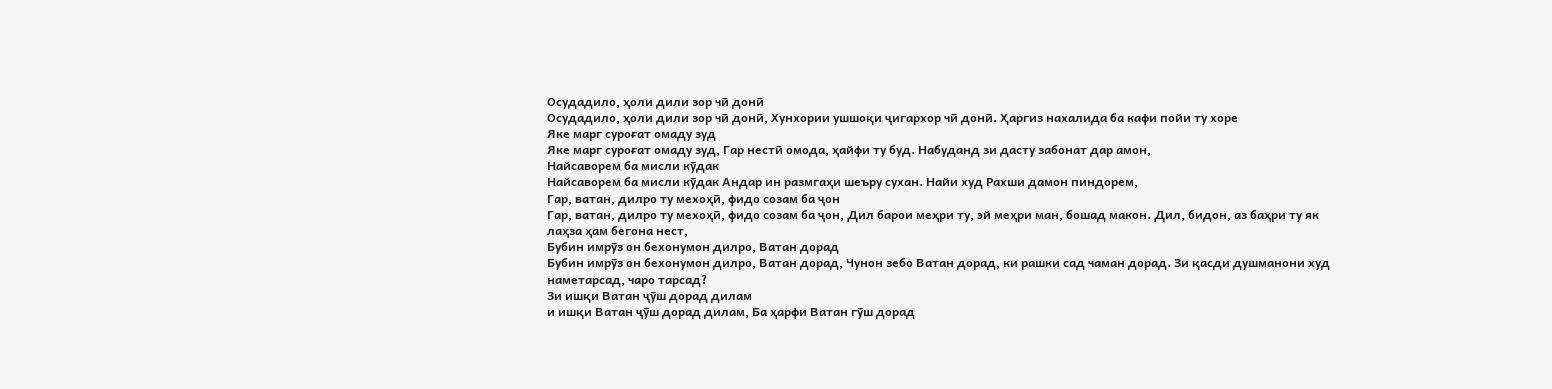Осудадило, ҳоли дили зор чӣ донӣ
Осудадило, ҳоли дили зор чӣ донӣ, Хунхории ушшоқи ҷигархор чӣ донӣ. Ҳаргиз нахалида ба кафи пойи ту хоре
Яке марг суроғат омаду зуд
Яке марг суроғат омаду зуд, Гар нестӣ омода, ҳайфи ту буд. Набуданд зи дасту забонат дар амон,
Найсаворем ба мисли кӯдак
Найсаворем ба мисли кӯдак Андар ин размгаҳи шеъру сухан. Найи худ Рахши дамон пиндорем,
Гар, ватан, дилро ту мехоҳӣ, фидо созам ба ҷон
Гар, ватан, дилро ту мехоҳӣ, фидо созам ба ҷон, Дил барои меҳри ту, эй меҳри ман, бошад макон. Дил, бидон, аз баҳри ту як лаҳза ҳам бегона нест,
Бубин имрӯз он бехонумон дилро, Ватан дорад
Бубин имрӯз он бехонумон дилро, Ватан дорад, Чунон зебо Ватан дорад, ки рашки сад чаман дорад. Зи қасди душманони худ наметарсад, чаро тарсад?
Зи ишқи Ватан ҷӯш дорад дилам
и ишқи Ватан ҷӯш дорад дилам, Ба ҳарфи Ватан гӯш дорад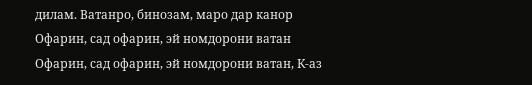дилам. Ватанро, бинозам, маро дар канор
Офарин, сад офарин, эй номдорони ватан
Офарин, сад офарин, эй номдорони ватан, К-аз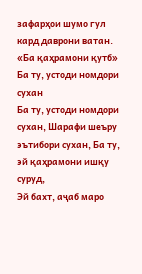зафарҳои шумо гул кард даврони ватан. «Ба қаҳрамони қутб»
Ба ту, устоди номдори сухан
Ба ту, устоди номдори сухан, Шарафи шеъру эътибори сухан, Ба ту, эй қаҳрамони ишқу суруд,
Эй бахт, аҷаб маро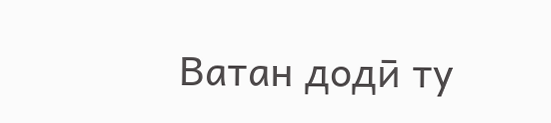Ватан додӣ ту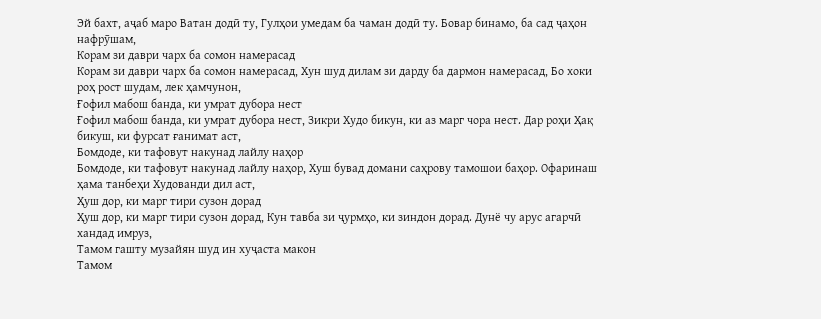Эй бахт, аҷаб маро Ватан додӣ ту, Гулҳои умедам ба чаман додӣ ту. Бовар бинамо, ба сад ҷаҳон нафрӯшам,
Корам зи даври чарх ба сомон намерасад
Корам зи даври чарх ба сомон намерасад, Хун шуд дилам зи дарду ба дармон намерасад, Бо хоки роҳ рост шудам, лек ҳамчунон,
Ғофил мабош банда, ки умрат дубора нест
Ғофил мабош банда, ки умрат дубора нест, Зикри Худо бикун, ки аз марг чора нест. Дар роҳи Ҳақ бикуш, ки фурсат ғанимат аст,
Бомдоде, ки тафовут накунад лайлу наҳор
Бомдоде, ки тафовут накунад лайлу наҳор, Хуш бувад домани саҳрову тамошои баҳор. Офаринаш ҳама танбеҳи Худованди дил аст,
Ҳуш дор, ки марг тири сузон дорад
Ҳуш дор, ки марг тири сузон дорад, Кун тавба зи ҷурмҳо, ки зиндон дорад. Дунё чу арус агарчӣ хандад имруз,
Тамом гашту музайян шуд ин хуҷаста макон
Тамом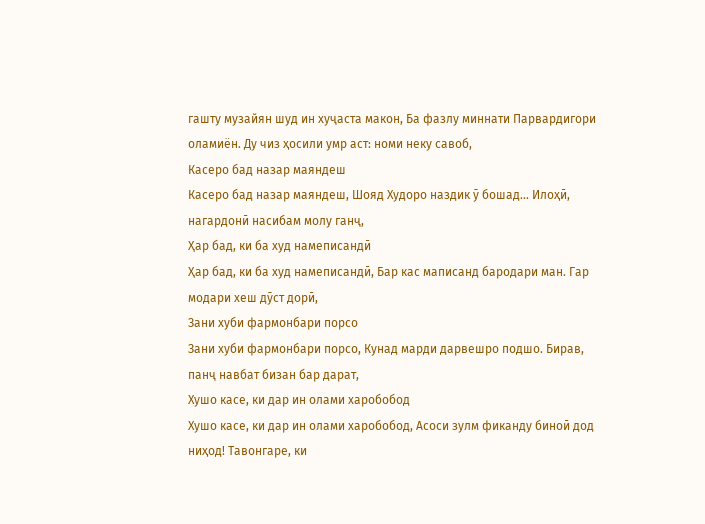гашту музайян шуд ин хуҷаста макон, Ба фазлу миннати Парвардигори оламиён. Ду чиз ҳосили умр аст: номи неку савоб,
Касеро бад назар маяндеш
Касеро бад назар маяндеш, Шояд Худоро наздик ӯ бошад... Илоҳӣ, нагардонӣ насибам молу ганҷ,
Ҳар бад, ки ба худ намеписандӣ
Ҳар бад, ки ба худ намеписандӣ, Бар кас маписанд бародари ман. Гар модари хеш дӯст дорӣ,
Зани хуби фармонбари порсо
Зани хуби фармонбари порсо, Кунад марди дарвешро подшо. Бирав, панҷ навбат бизан бар дарат,
Хушо касе, ки дар ин олами харобобод
Хушо касе, ки дар ин олами харобобод, Асоси зулм фиканду биноӣ дод ниҳод! Тавонгаре, ки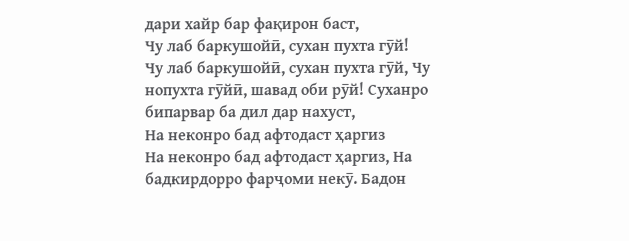дари хайр бар фақирон баст,
Чу лаб баркушойӣ, сухан пухта гӯй!
Чу лаб баркушойӣ, сухан пухта гӯй, Чу нопухта гӯйӣ, шавад оби рӯй! Суханро бипарвар ба дил дар нахуст,
На неконро бад афтодаст ҳаргиз
На неконро бад афтодаст ҳаргиз, На бадкирдорро фарҷоми некӯ. Бадон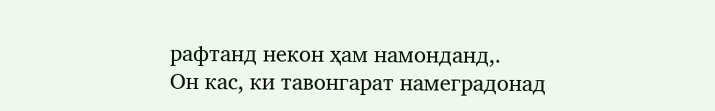рафтанд некон ҳам намонданд,.
Он кас, ки тавонгарат намеградонад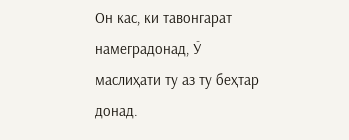Он кас, ки тавонгарат намеградонад, Ӯ маслиҳати ту аз ту беҳтар донад.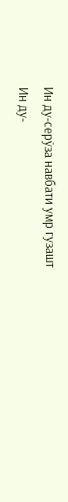Ин ду-серӯза навбати умр гузашт
Ин ду-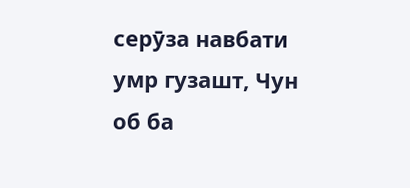серӯза навбати умр гузашт, Чун об ба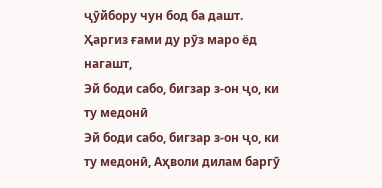ҷӯйбору чун бод ба дашт. Ҳаргиз ғами ду рӯз маро ёд нагашт,
Эй боди сабо, бигзар з-он ҷо, ки ту медонӣ
Эй боди сабо, бигзар з-он ҷо, ки ту медонӣ, Аҳволи дилам баргӯ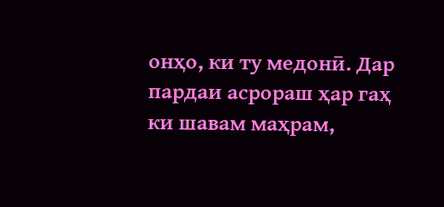онҳо, ки ту медонӣ. Дар пардаи асрораш ҳар гаҳ ки шавам маҳрам,